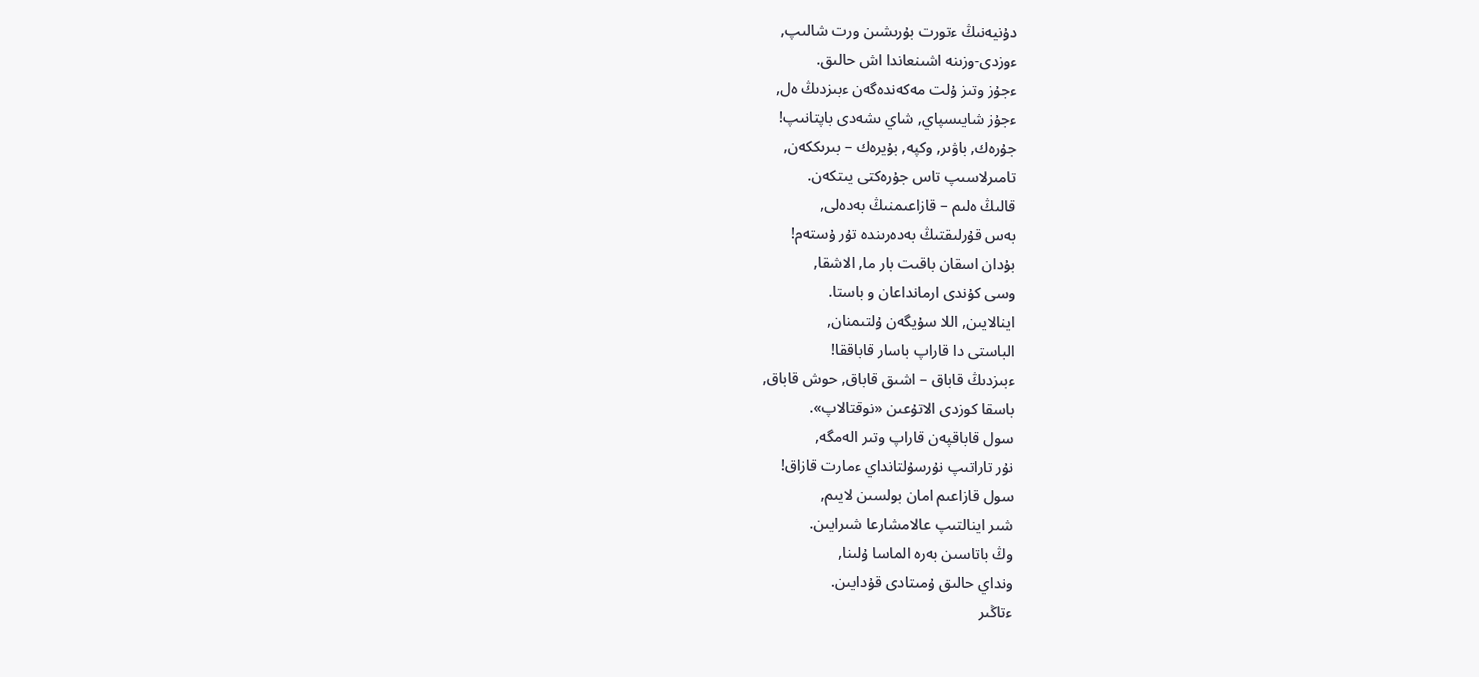دۇنيەنىڭ ءتورت بۇرىشىن ورت شالىپ,
ءوزدى-وزىنە اشىنعاندا اش حالىق.
ءجۇز وتىز ۇلت مەكەندەگەن ءبىزدىڭ ەل,
ءجۇز شايىسپاي, شاي ىشەدى باپتانىپ!
جۇرەك, باۋىر, وكپە, بۇيرەك – بىرىككەن,
تامىرلاسىپ تاس جۇرەكتى يىتكەن.
قالىڭ ەلىم – قازاعىمنىڭ بەدەلى,
بەس قۇرلىقتىڭ بەدەرىندە تۇر ۇستەم!
بۇدان اسقان باقىت بار ما, الاشقا,
وسى كۇندى ارمانداعان و باستا.
اينالايىن, اللا سۇيگەن ۇلتىمنان,
الباستى دا قاراپ باسار قاباققا!
ءبىزدىڭ قاباق – اشىق قاباق, حوش قاباق,
باسقا كوزدى الاتۇعىن «نوقتالاپ».
سول قاباقپەن قاراپ وتىر الەمگە,
نۇر تاراتىپ نۇرسۇلتانداي ءمارت قازاق!
سول قازاعىم امان بولسىن لايىم,
شىر اينالتىپ عالامشارعا شىرايىن.
وڭ باتاسىن بەرە الماسا ۇلىنا,
ونداي حالىق ۇمىتادى قۇدايىن.
ءتاڭىر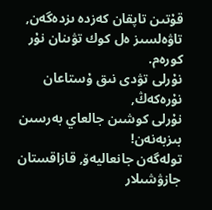قۇتىن تاپقان كەزدە ىزدەگەن,
تاۋەلسىز ەل كوك تۋىنان نۇر كورەم.
نۇرلى تۋدى نىق ۇستاعان نۇرەكەڭ,
نۇرلى كوشىن جالعاي بەرسىن بىزبەنەن!
تولەگەن جانعاليەۆ, قازاقستان جازۋشىلار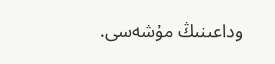وداعىنىڭ مۇشەسى.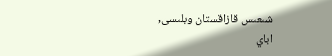شىعىس قازاقستان وبلىسى,
اباي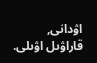اۋدانى,
قاراۋىل اۋىلى.